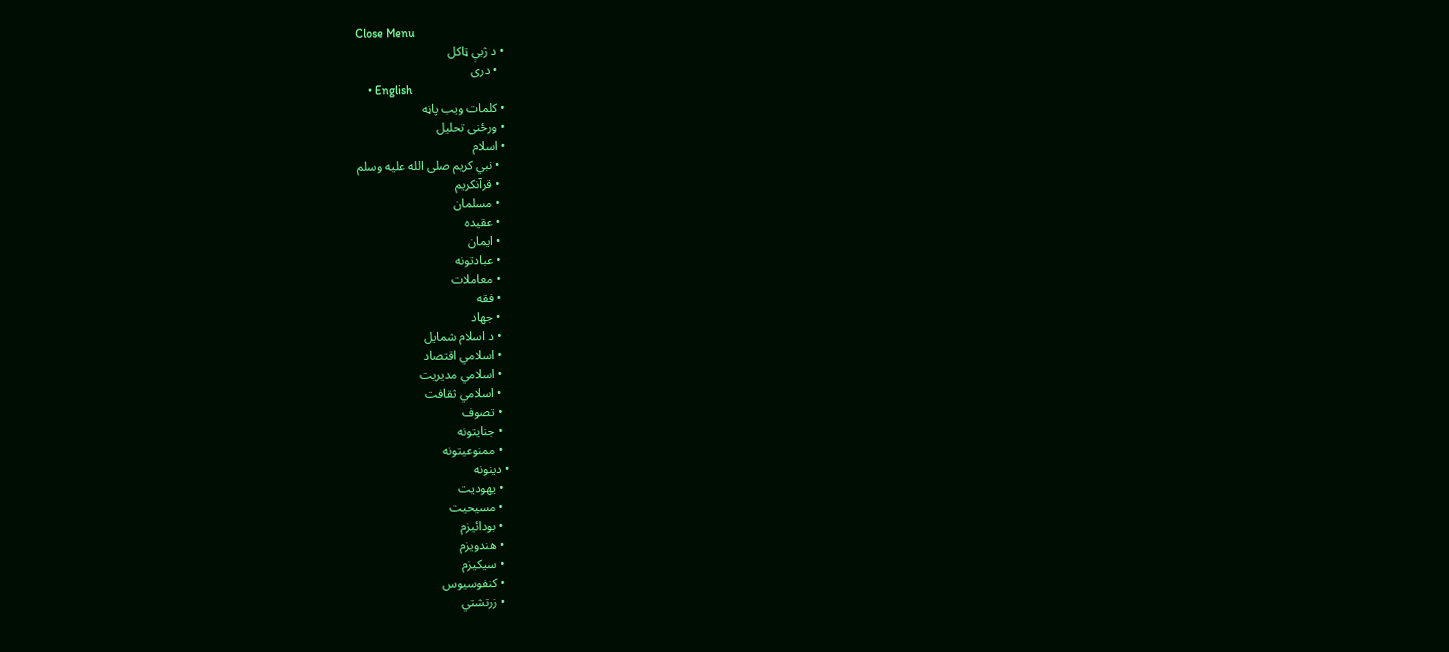Close Menu
  • د ژبې ټاکل
    • دری
    • English
  • کلمات ويب پاڼه
  • ورځنی تحلیل
  • اسلام
    • نبي کریم صلى الله عليه وسلم
    • قرآنکریم
    • مسلمان
    • عقیده
    • ایمان
    • عبادتونه
    • معاملات
    • فقه
    • جهاد
    • د اسلام شمایل
    • اسلامي اقتصاد
    • اسلامي مدیریت
    • اسلامي ثقافت
    • تصوف
    • جنایتونه
    • ممنوعیتونه
  • دینونه
    • یهودیت
    • مسیحیت
    • بودائیزم
    • هندویزم
    • سیکیزم
    • کنفوسیوس
    • زرتشتي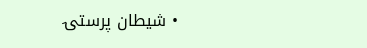• شیطان پرستۍ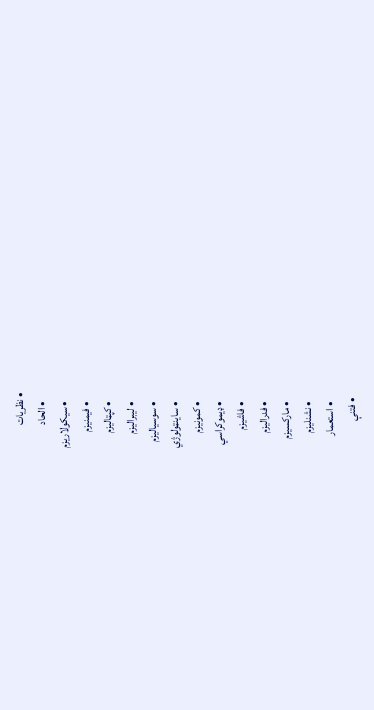• نظریات
    • الحاد
    • سیکولاریزم
    • فیمنیزم
    • کپټالیزم
    • لیبرالیزم
    • سوسیالیزم
    • ساینټولوژي
    • کمونیزم
    • ډیموکراسي
    • فاشیزم
    • فدرالیزم
    • مارکسیزم
    • نشنلیزم
    • استعمار
  • فتنې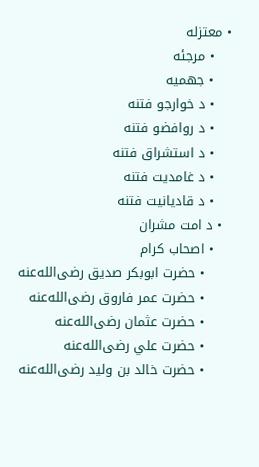• معتزله
    • مرجئه
    • جهمیه
    • د خوارجو فتنه
    • د روافضو فتنه
    • د استشراق فتنه
    • د غامدیت فتنه
    • د قادیانیت فتنه
  • د امت مشران
    • اصحاب کرام
      • حضرت ابوبکر صدیق رضی‌الله‌عنه
      • حضرت عمر فاروق رضی‌الله‌عنه
      • حضرت عثمان رضی‌الله‌عنه
      • حضرت علي رضی‌الله‌عنه
      • حضرت خالد بن ولید رضی‌الله‌عنه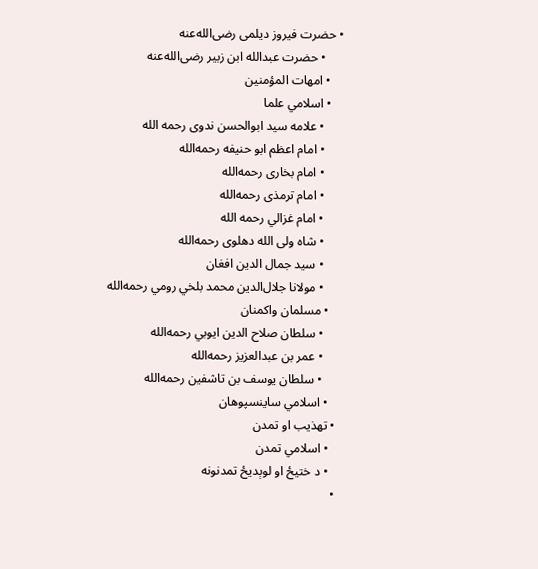• حضرت فیروز دیلمی رضی‌الله‌عنه
      • حضرت عبدالله ابن زبیر رضی‌الله‌عنه
    • امهات المؤمنین
    • اسلامي علما
      • علامه سید ابوالحسن ندوی رحمه الله
      • امام اعظم ابو حنیفه رحمه‌الله
      • امام بخاری رحمه‌الله
      • امام ترمذی رحمه‌الله
      • امام غزالي رحمه الله
      • شاه ولی الله دهلوی رحمه‌الله
      • سید جمال الدین افغان
      • مولانا جلال‌الدین محمد بلخي رومي رحمه‌الله
    • مسلمان واکمنان
      • سلطان صلاح الدین ایوبي رحمه‌الله
      • عمر بن عبدالعزیز رحمه‌الله
      • سلطان یوسف بن تاشفین رحمه‌الله
    • اسلامي ساینسپوهان
  • تهذیب او تمدن
    • اسلامي تمدن
    • د ختیځ او لوېدیځ تمدنونه
  •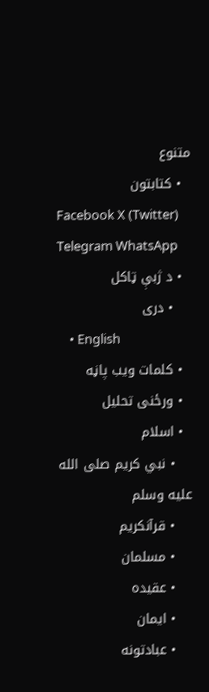متنوع
  • کتابتون
Facebook X (Twitter) Telegram WhatsApp
  • د ژبې ټاکل
    • دری
    • English
  • کلمات ويب پاڼه
  • ورځنی تحلیل
  • اسلام
    • نبي کریم صلى الله عليه وسلم
    • قرآنکریم
    • مسلمان
    • عقیده
    • ایمان
    • عبادتونه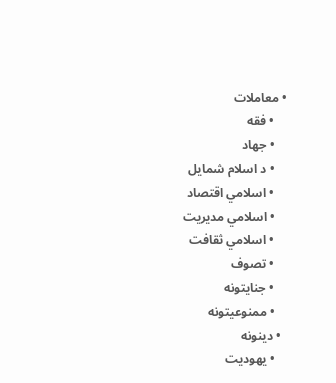• معاملات
    • فقه
    • جهاد
    • د اسلام شمایل
    • اسلامي اقتصاد
    • اسلامي مدیریت
    • اسلامي ثقافت
    • تصوف
    • جنایتونه
    • ممنوعیتونه
  • دینونه
    • یهودیت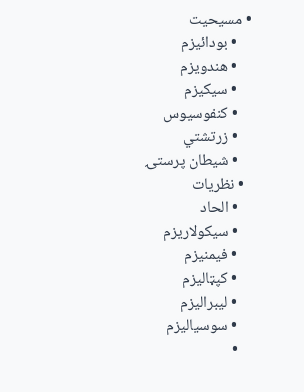• مسیحیت
    • بودائیزم
    • هندویزم
    • سیکیزم
    • کنفوسیوس
    • زرتشتي
    • شیطان پرستۍ
  • نظریات
    • الحاد
    • سیکولاریزم
    • فیمنیزم
    • کپټالیزم
    • لیبرالیزم
    • سوسیالیزم
    •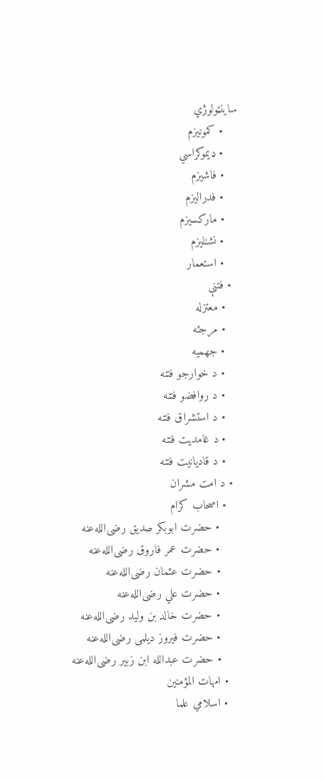ساینټولوژي
    • کمونیزم
    • ډیموکراسي
    • فاشیزم
    • فدرالیزم
    • مارکسیزم
    • نشنلیزم
    • استعمار
  • فتنې
    • معتزله
    • مرجئه
    • جهمیه
    • د خوارجو فتنه
    • د روافضو فتنه
    • د استشراق فتنه
    • د غامدیت فتنه
    • د قادیانیت فتنه
  • د امت مشران
    • اصحاب کرام
      • حضرت ابوبکر صدیق رضی‌الله‌عنه
      • حضرت عمر فاروق رضی‌الله‌عنه
      • حضرت عثمان رضی‌الله‌عنه
      • حضرت علي رضی‌الله‌عنه
      • حضرت خالد بن ولید رضی‌الله‌عنه
      • حضرت فیروز دیلمی رضی‌الله‌عنه
      • حضرت عبدالله ابن زبیر رضی‌الله‌عنه
    • امهات المؤمنین
    • اسلامي علما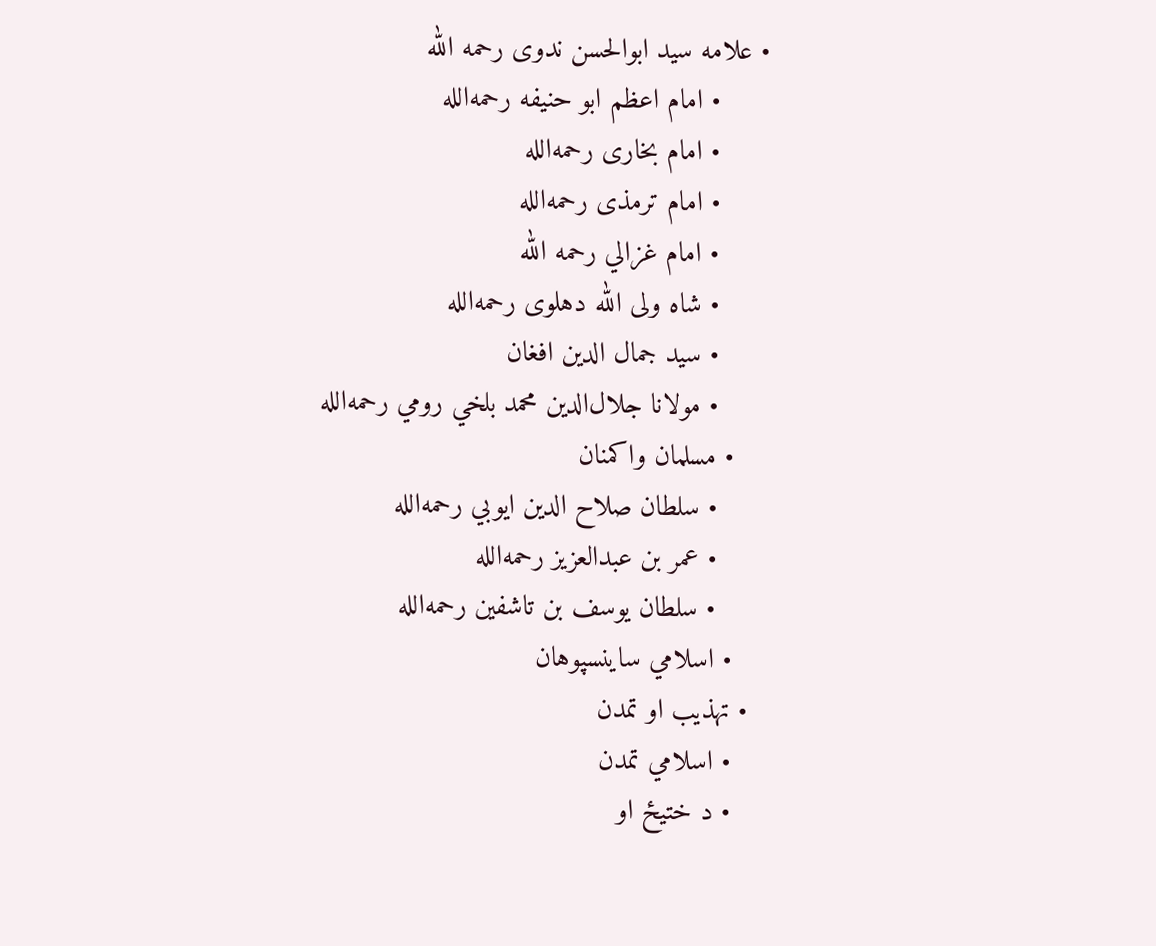• علامه سید ابوالحسن ندوی رحمه الله
      • امام اعظم ابو حنیفه رحمه‌الله
      • امام بخاری رحمه‌الله
      • امام ترمذی رحمه‌الله
      • امام غزالي رحمه الله
      • شاه ولی الله دهلوی رحمه‌الله
      • سید جمال الدین افغان
      • مولانا جلال‌الدین محمد بلخي رومي رحمه‌الله
    • مسلمان واکمنان
      • سلطان صلاح الدین ایوبي رحمه‌الله
      • عمر بن عبدالعزیز رحمه‌الله
      • سلطان یوسف بن تاشفین رحمه‌الله
    • اسلامي ساینسپوهان
  • تهذیب او تمدن
    • اسلامي تمدن
    • د ختیځ او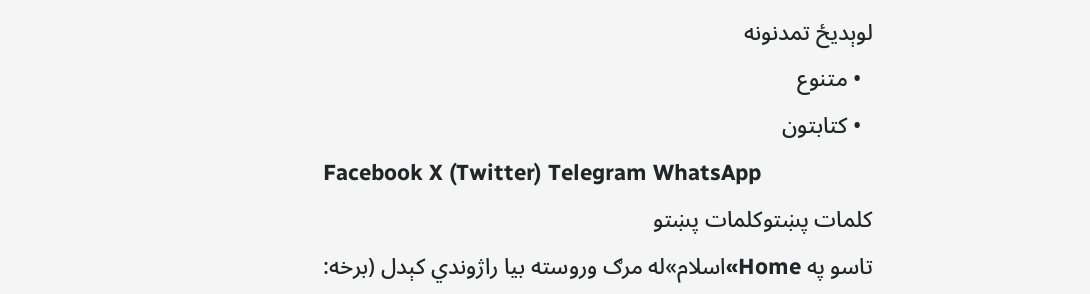لوېدیځ تمدنونه
  • متنوع
  • کتابتون
Facebook X (Twitter) Telegram WhatsApp
کلمات پښتوکلمات پښتو
تاسو په Home»اسلام»له مرګ وروسته بیا راژوندي کېدل (برخه: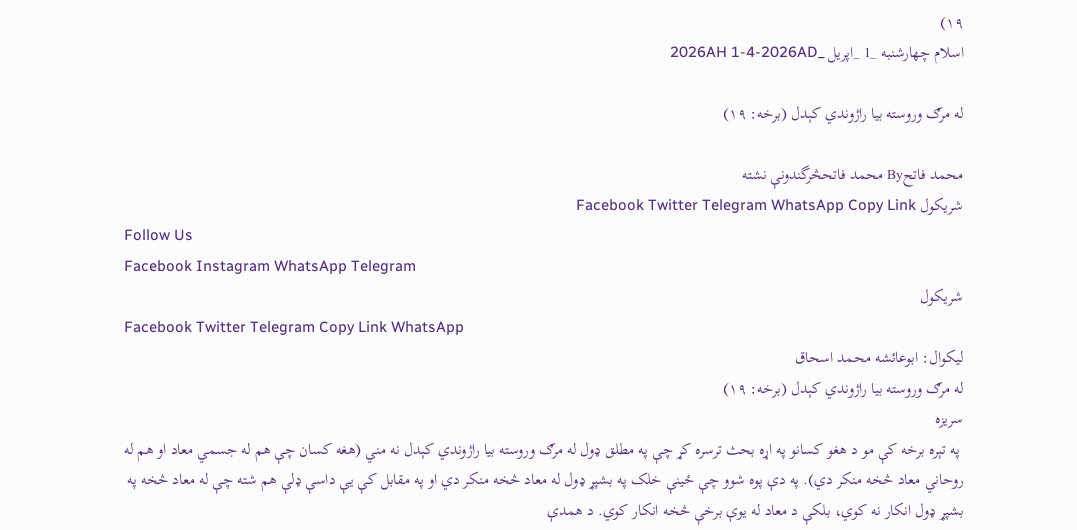۱۹)
اسلام چهارشنبه _1 _اپریل _2026AH 1-4-2026AD

له مرګ وروسته بیا راژوندي کېدل (برخه: ۱۹)

محمد فاتحBy محمد فاتحڅرگندونې نشته
شریکول Facebook Twitter Telegram WhatsApp Copy Link
Follow Us
Facebook Instagram WhatsApp Telegram
شریکول
Facebook Twitter Telegram Copy Link WhatsApp
لیکوال: ابوعائشه محمد اسحاق
له مرګ وروسته بیا راژوندي کېدل (برخه: ۱۹)
سریزه
 په تېره برخه کې مو د هغو کسانو په اړه بحث ترسره کړ چې په مطلق ډول له مرګ وروسته بیا راژوندي کېدل نه مني (هغه کسان چې هم له جسمي معاد او هم له روحاني معاد څخه منکر دي). په دې پوه شوو چې ځینې خلک په بشپړ ډول له معاد څخه منکر دي او په مقابل کې یې داسې ډلې هم شته چې له معاد څخه په بشپړ ډول انکار نه کوي، بلکې د معاد له یوې برخې څخه انکار کوي. د همدې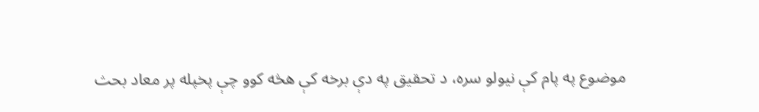موضوع په پام کې نیولو سره، د تحقیق په دې برخه کې هڅه کوو چې پخپله پر معاد بحث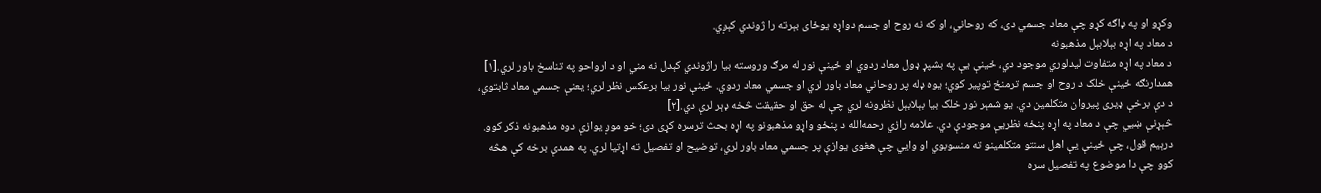وکړو او په ډاګه کړو چې معاد جسمي دی، که روحاني، او که نه روح او جسم دواړه یوځای بېرته را ژوندي کېږي.
د معاد په اړه بېلابېل مذهبونه
د معاد په اړه متفاوت لیدلوري موجود دي، ځینې یې په بشپړ ډول معاد ردوي او ځینې نور له مرګ وروسته بیا راژوندي کېدل نه مني او د ارواحو په تناسخ باور لري.[۱] همدارنګه ځینې خلک د روح او جسم ترمنځ توپیر کوي؛ یوه ډله پر روحاني معاد باور لري او جسمي معاد ردوي. ځینې نور بیا برعکس نظر لري؛ یعنې جسمي معاد ثابتوي، د دې برخې ډیری پیروان متکلمین دي. یو شمېر نور خلک بیا بېلابېل نظرونه لري چې له حق او حقیقت څخه ډېر لرې دي.[۲]
څېړنې ښيي چې د معاد په اړه پنځه نظریې موجودې دي. علامه رازي رحمه‌الله د پنځو واړو مذهبونو په اړه بحث ترسره کړی دی؛ خو موږ یوازې دوه مذهبونه ذکر کوو. درېیم قول، چې ځینې یې اهل سنتو متکلمینو ته منسوبوي او وایي چې هغوی یوازې پر جسمي معاد باور لري، توضیح او تفصیل ته اړتیا لري. په همدې برخه کې هڅه کوو چې دا موضوع په تفصیل سره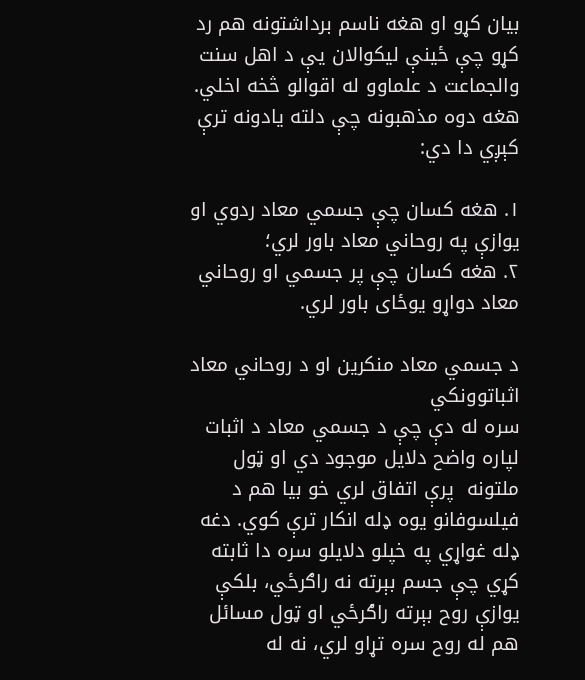بیان کړو او هغه ناسم برداشتونه هم رد کړو چې ځینې لیکوالان یې د اهل سنت والجماعت د علماوو له اقوالو څخه اخلي.
هغه دوه مذهبونه چې دلته یادونه ترې کېږي دا دي:

۱. هغه کسان چې جسمي معاد ردوي او یوازې په روحاني معاد باور لري؛
۲. هغه کسان چې پر جسمي او روحاني معاد دواړو یوځای باور لري.

د جسمي معاد منکرین او د روحاني معاد اثباتوونکي
سره له دې چې د جسمي معاد د اثبات لپاره واضح دلایل موجود دي او ټول ملتونه  پرې اتفاق لري خو بیا هم د فیلسوفانو یوه ډله انکار ترې کوي. دغه ډله غواړي په خپلو دلایلو سره دا ثابته کړي چې جسم بېرته نه راګرځي، بلکې یوازې روح بېرته راګرځي او ټول مسائل هم له روح سره تړاو لري، نه له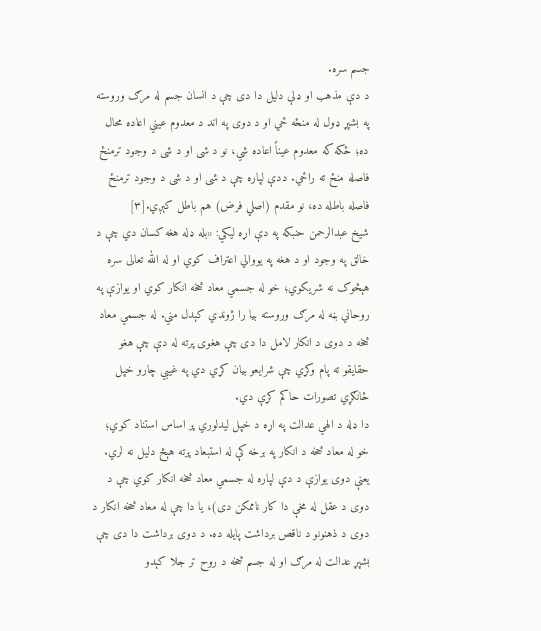جسم سره.
د دې مذهب او ډلې دلیل دا دی چې د انسان جسم له مرګ وروسته په بشپړ ډول له منځه ځي او د دوی په اند د معدوم عیني اعاده محال ده؛ ځکه که معدوم عیناً اعاده شي، نو د شی او د شی د وجود ترمنځ فاصله منځ ته راځي. ددې لپاره چې د شی او د شی د وجود ترمنځ فاصله باطله ده، نو مقدم (اصلي فرض) هم باطل کېږي.[۳]
شیخ عبدالرحمن حنبکه په دې اړه لیکي: «بله ډله هغه کسان دي چې د خالق په وجود او د هغه په یووالي اعتراف کوي او له الله تعالی سره هېڅوک نه شریکوي؛ خو له جسمي معاد څخه انکار کوي او یوازې په روحاني بڼه له مرګ وروسته بیا را ژوندي کېدل مني. له جسمي معاد څخه د دوی د انکار لامل دا دی چې هغوی پرته له دې چې هغو حقایقو ته پام وکړي چې شرایعو بیان کړي دي په غیبي چارو خپل ځانګړي تصورات حاکم کړې دي.
دا ډله د الهي عدالت په اړه د خپل لیدلوري پر اساس استناد کوي؛ خو له معاد څخه د انکار په برخه کې له استبعاد پرته هېڅ دلیل نه لري. یعنې دوی یوازې د دې لپاره له جسمي معاد څخه انکار کوي چې د دوی د عقل له مخې دا کار ناممکن دی)، یا دا چې له معاد څخه انکار د دوی د ذهنونو د ناقص برداشت پایله ده. د دوی برداشت دا دی چې بشپړ عدالت له مرګ او له جسم څخه د روح تر جلا کېدو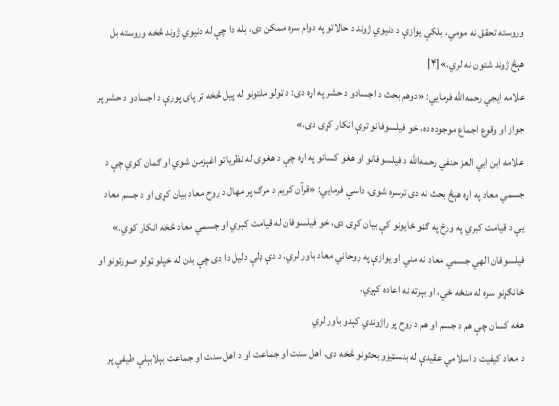وروسته تحقق نه مومي، بلکې یوازې د دنیوي ژوند د حالاتو په دوام سره ممکن دی، بله دا چې له دنیوي ژوند څخه وروسته بل هېڅ ژوند شتون نه لري.»[۴]
علامه ایجي رحمه‌الله فرمایي: «دوهم بحث د اجسادو د حشر په اړه دی: د ټولو ملتونو له پیل څخه تر پای پورې د اجسادو د حشر پر جواز او وقوع اجماع موجوده ده، خو فیلسوفانو ترې انکار کړی دی.»
علامه ابن ابي العز حنفي رحمه‌الله د فیلسوفانو او هغو کسانو په اړه چې د هغوی له نظریاتو اغېزمن شوي او ګمان کوي چې د جسمي معاد په اړه هېڅ بحث نه دی ترسره شوی، داسې فرمایي: «قرآن کریم د مرګ پر مهال د روح معاد بیان کړی او د جسم معاد یې د قیامت کبري په ورځ په ګڼو ځایونو کې بیان کړی دی، خو فیلسوفان له قیامت کبري او جسمي معاد څخه انکار کوي.»
فیلسوفان الهي جسمي معاد نه مني او یوازې په روحاني معاد باور لري. د دې ډلې دلیل دا دی چې بدن له خپلو ټولو صورتونو او ځانګړنو سره له منځه ځي، او بېرته نه اعاده کېږي.
هغه کسان چې هم د جسم او هم د روح پر راژوندي کېدو باور لري
د معاد کیفیت د اسلامي عقیدې له بنسټیزو بحثونو څخه دی. اهل سنت او جماعت او د اهل سنت او جماعت بېلابېلې طیفې پر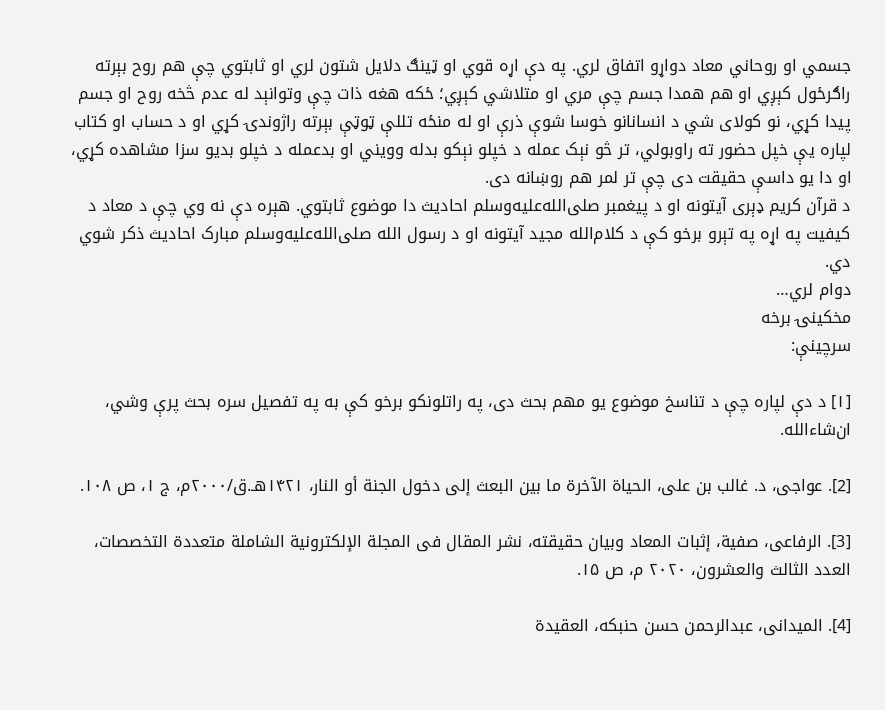جسمي او روحاني معاد دواړو اتفاق لري. په دې اړه قوي او ټینګ دلایل شتون لري او ثابتوي چې هم روح بېرته راګرځول کېږي او هم همدا جسم چې مري او متلاشي کېږي؛ ځکه هغه ذات چې وتوانېد له عدم څخه روح او جسم پیدا کړي، نو کولای شي د انسانانو خوسا شوې ذرې او له منځه تللې ټوټې بېرته راژوندۍ کړي او د حساب او کتاب لپاره یې خپل حضور ته راوبولي، تر څو نېک عمله د خپلو نېکو بدله وویني او بدعمله د خپلو بدیو سزا مشاهده کړي، او دا یو داسې حقیقت دی چې تر لمر هم روښانه دی.
د قرآن کریم ډېری آیتونه او د پیغمبر صلی‌الله‌علیه‌وسلم احادیث دا موضوع ثابتوي. هېره دې نه وي چې د معاد د کیفیت په اړه په تېرو برخو کې د کلام‌الله مجید آیتونه او د رسول الله صلی‌الله‌علیه‌وسلم مبارک احادیث ذکر شوي دي.
دوام لري…
مخکینۍ برخه
سرچینې:

[۱] د دې لپاره چې د تناسخ موضوع یو مهم بحث دی، په راتلونکو برخو کې به په تفصیل سره بحث پرې وشي، ان‌شاءالله.

[2]. عواجی، د. غالب بن علی، الحیاة الآخرة ما بین البعث إلی دخول الجنة أو النار، ۱۴۲۱هـ.ق/۲۰۰۰م، ج ۱، ص ۱۰۸.

[3]. الرفاعی، صفیة، إثبات المعاد وبیان حقیقته، نشر المقال فی المجلة الإلکترونیة الشاملة متعددة التخصصات، العدد الثالث والعشرون، ۲۰۲۰ م، ص ۱۵.

[4]. المیدانی، عبدالرحمن حسن حنبکه، العقیدة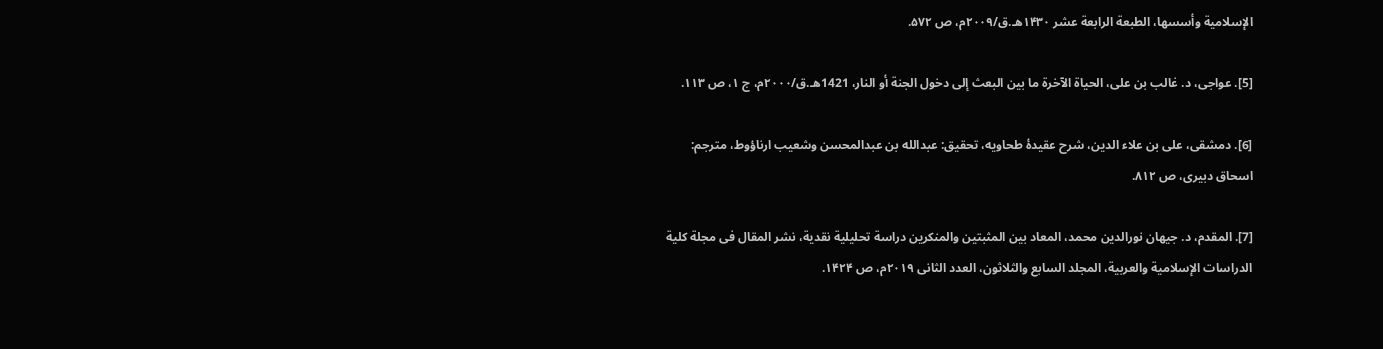الإسلامیة وأسسها، الطبعة الرابعة عشر ۱۴۳۰هـ.ق/۲۰۰۹م، ص ۵۷۲.

[5]. عواجی، د. غالب بن علی، الحیاة الآخرة ما بین البعث إلی دخول الجنة أو النار، 1421هـ.ق/۲۰۰۰م، ج ۱، ص ۱۱۳.

[6]. دمشقی، علی بن علاء الدین، شرح عقیدۀ طحاویه، تحقیق: عبدالله بن عبدالمحسن وشعیب ارناؤوط، مترجم: اسحاق دبیری، ص ۸۱۲.

[7]. المقدم، د. جیهان نورالدین محمد، المعاد بین المثبتین والمنکرین دراسة تحلیلیة نقدیة، نشر المقال فی مجلة کلیة الدراسات الإسلامیة والعربیة، المجلد السابع والثلاثون، العدد الثانی ۲۰۱۹م، ص ۱۴۲۴.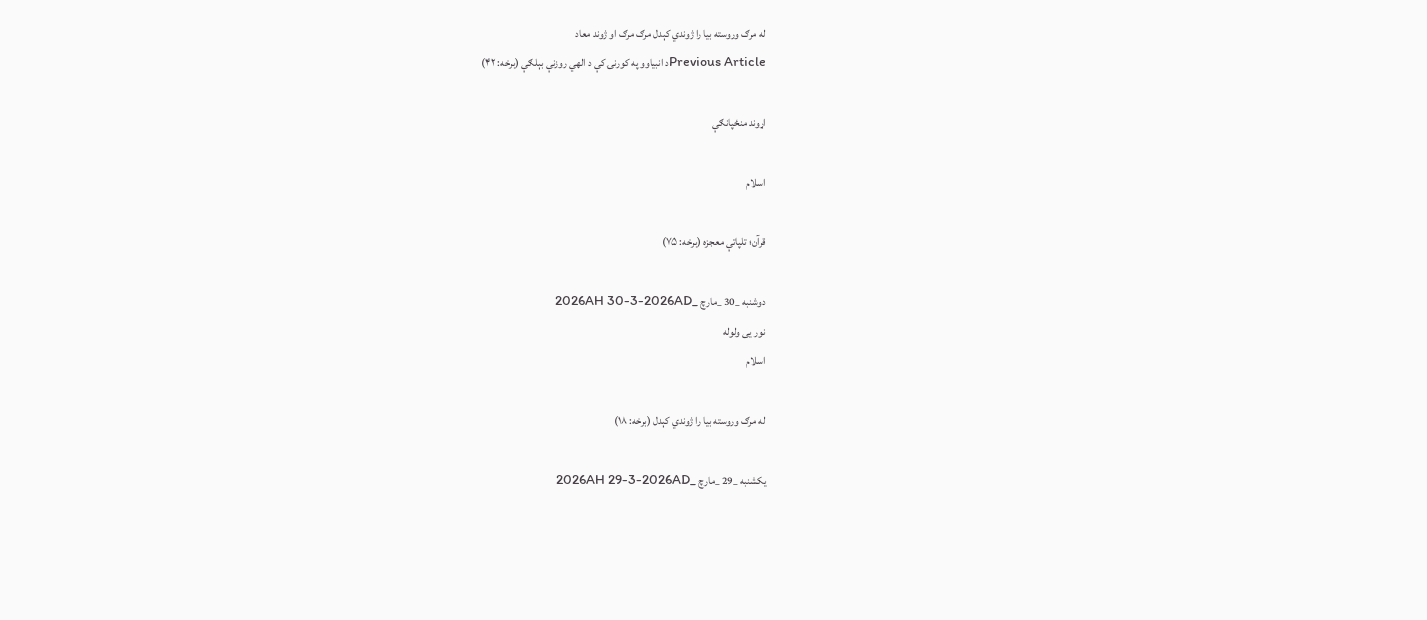له مرګ وروسته بیا را ژوندي کېدل مرګ مرګ او ژوند معاد
Previous Articleد انبیاوو په کورنۍ کې د الهي روزنې بېلګې (برخه: ۴۲)

اړوند منځپانګې

اسلام

قرآن؛ تلپاتې معجزه (برخه: ۷۵)

دوشنبه _30 _مارچ _2026AH 30-3-2026AD
نور یی ولوله
اسلام

له مرګ وروسته بیا را ژوندي کېدل (برخه: ۱۸)

یکشنبه _29 _مارچ _2026AH 29-3-2026AD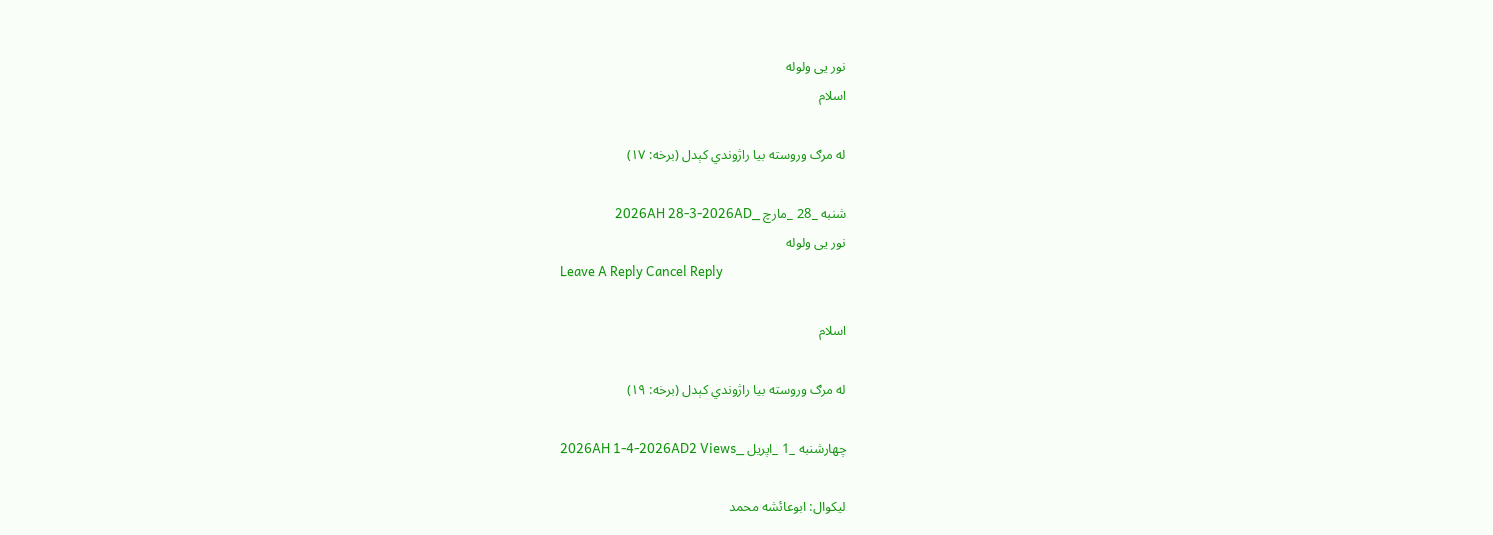نور یی ولوله
اسلام

له مرګ وروسته بیا راژوندي کېدل (برخه: ۱۷)

شنبه _28 _مارچ _2026AH 28-3-2026AD
نور یی ولوله
Leave A Reply Cancel Reply

اسلام

له مرګ وروسته بیا راژوندي کېدل (برخه: ۱۹)

چهارشنبه _1 _اپریل _2026AH 1-4-2026AD2 Views

لیکوال: ابوعائشه محمد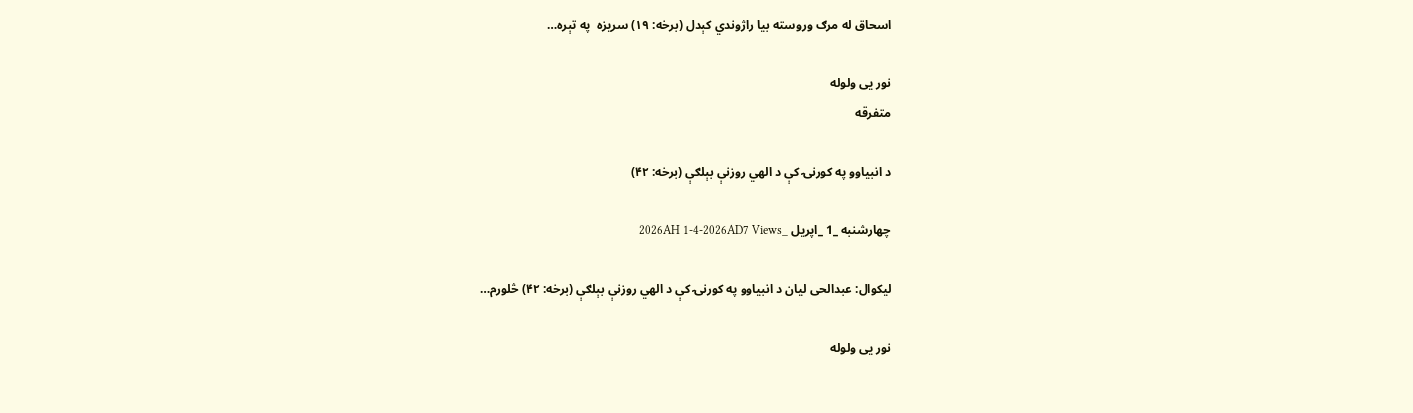اسحاق له مرګ وروسته بیا راژوندي کېدل (برخه: ۱۹) سریزه  په تېره…

نور یی ولوله
متفرقه

د انبیاوو په کورنۍ کې د الهي روزنې بېلګې (برخه: ۴۲)

چهارشنبه _1 _اپریل _2026AH 1-4-2026AD7 Views

لیکوال: عبدالحی لیان د انبیاوو په کورنۍ کې د الهي روزنې بېلګې (برخه: ۴۲) څلورم…

نور یی ولوله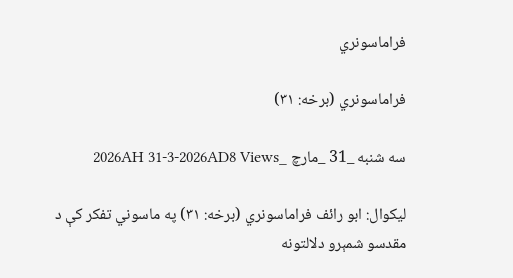فراماسونري

فراماسونري (برخه: ۳۱)

سه شنبه _31 _مارچ _2026AH 31-3-2026AD8 Views

ليکوال: ابو رائف فراماسونري (برخه: ۳۱) په ماسوني تفکر کې د مقدسو شمېرو دلالتونه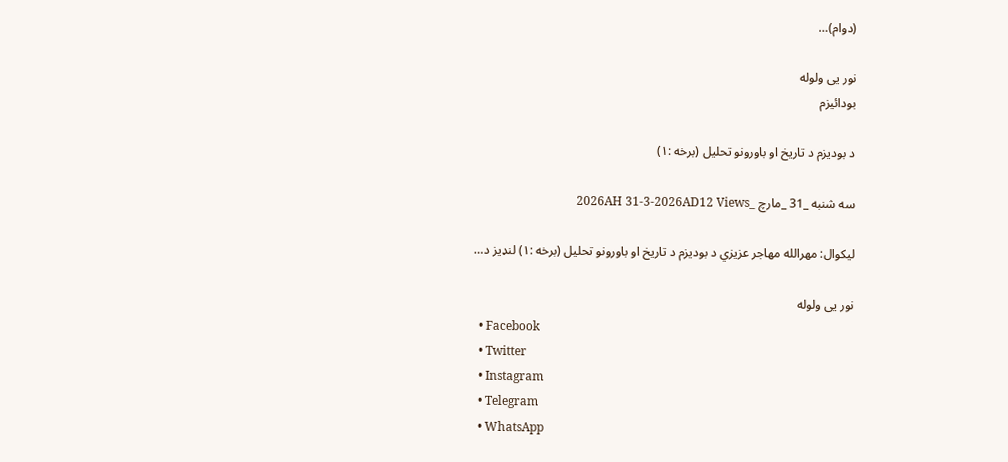(دوام)…

نور یی ولوله
بودائیزم

د بودیزم د تاریخ او باورونو تحلیل (برخه :۱)

سه شنبه _31 _مارچ _2026AH 31-3-2026AD12 Views

لیکوال: مهرالله مهاجر عزیزي د بودیزم د تاریخ او باورونو تحلیل (برخه :۱) لنډیز د…

نور یی ولوله
  • Facebook
  • Twitter
  • Instagram
  • Telegram
  • WhatsApp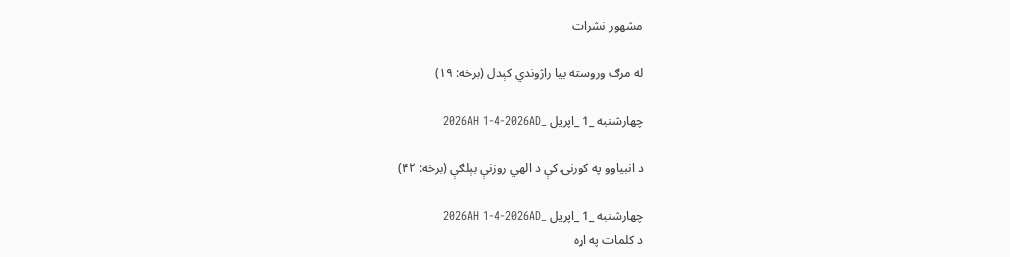مشهور نشرات

له مرګ وروسته بیا راژوندي کېدل (برخه: ۱۹)

چهارشنبه _1 _اپریل _2026AH 1-4-2026AD

د انبیاوو په کورنۍ کې د الهي روزنې بېلګې (برخه: ۴۲)

چهارشنبه _1 _اپریل _2026AH 1-4-2026AD
د کلمات په اړه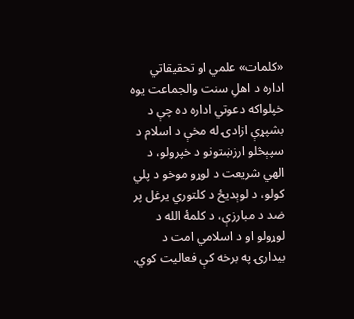«کلمات» علمي او تحقیقاتي اداره د اهلِ سنت والجماعت یوه خپلواکه دعوتي اداره ده چې د بشپړې ازادۍ له مخې د اسلام د سپېڅلو ارزښتونو د خپرولو، د الهي شریعت د لوړو موخو د پلي کولو، د لوېدیځ د کلتوري یرغل پر ضد د مبارزې، د کلمۀ الله د لوړولو او د اسلامي امت د بیدارۍ په برخه کې فعالیت کوي.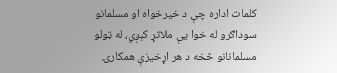کلمات اداره چې د خیرخواه او مسلمانو سوداګرو له خوا یې ملاتړ کېږي، له ټولو مسلمانانو څخه د هر اړخیزې همکارۍ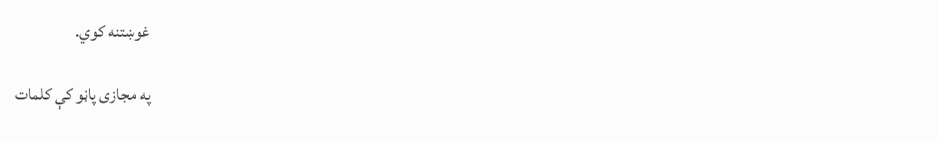غوښتنه کوي.

په مجازی پاڼو کې کلمات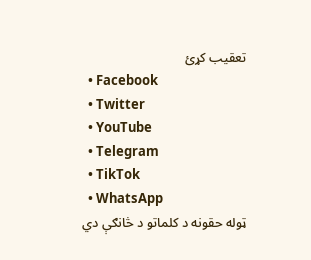تعقیب کړئ
  • Facebook
  • Twitter
  • YouTube
  • Telegram
  • TikTok
  • WhatsApp
ټوله حقونه د کلماتو د څانګې دي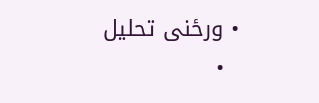• ورځنی تحلیل
  •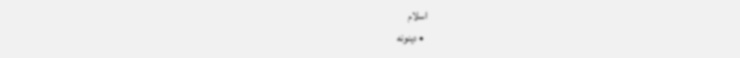اسلام
  • دینونه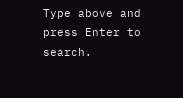Type above and press Enter to search.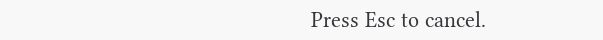Press Esc to cancel.